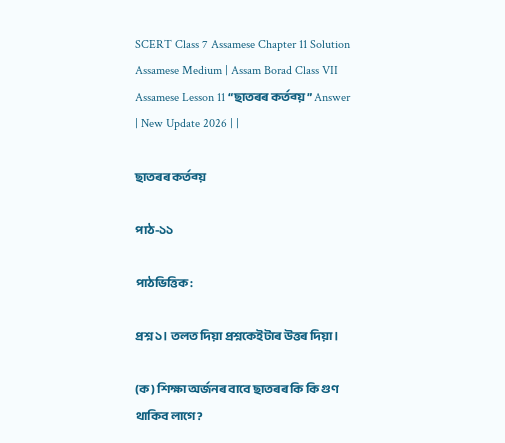SCERT Class 7 Assamese Chapter 11 Solution Assamese Medium | Assam Borad Class VII Assamese Lesson 11 “ছাতৰৰ কৰ্তব্য়” Answer | New Update 2026 | |

ছাতৰৰ কৰ্তব্য়

পাঠ-১১

পাঠভিত্তিক:

প্রশ্ন ১। তলত দিয়া প্রশ্নকেইটাৰ উত্তৰ দিয়া।

(ক) শিক্ষা অৰ্জনৰ বাবে ছাতৰৰ কি কি গুণ থাকিব লাগে?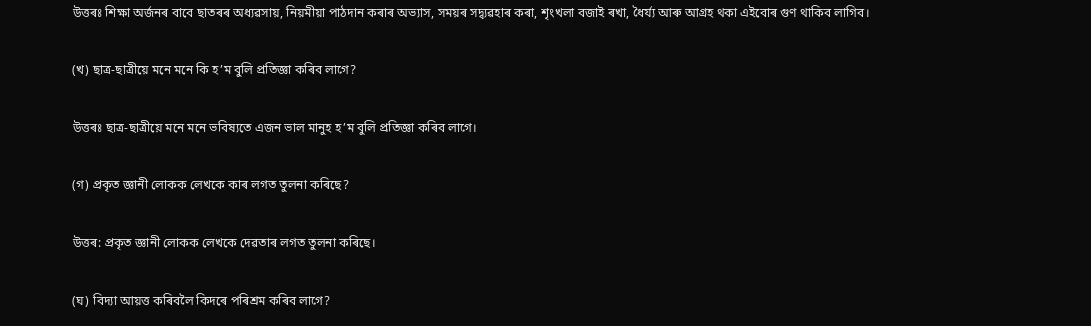উত্তৰঃ শিক্ষা অৰ্জনৰ বাবে ছাতৰৰ অধ্যৱসায়, নিয়মীয়া পাঠদান কৰাৰ অভ্যাস, সময়ৰ সদ্ব্যৱহাৰ কৰা, শৃংখলা বজাই ৰখা, ধৈৰ্য্য আৰু আগ্রহ থকা এইবোৰ গুণ থাকিব লাগিব।

(খ) ছাত্র-ছাত্রীয়ে মনে মনে কি হ’ম বুলি প্রতিজ্ঞা কৰিব লাগে?

উত্তৰঃ ছাত্ৰ-ছাত্ৰীয়ে মনে মনে ভবিষ্যতে এজন ভাল মানুহ হ’ম বুলি প্রতিজ্ঞা কৰিব লাগে।

(গ) প্রকৃত জ্ঞানী লোকক লেখকে কাৰ লগত তুলনা কৰিছে?

উত্তৰ: প্রকৃত জ্ঞানী লোকক লেখকে দেৱতাৰ লগত তুলনা কৰিছে।

(ঘ) বিদ্যা আয়ত্ত কৰিবলৈ কিদৰে পৰিশ্ৰম কৰিব লাগে?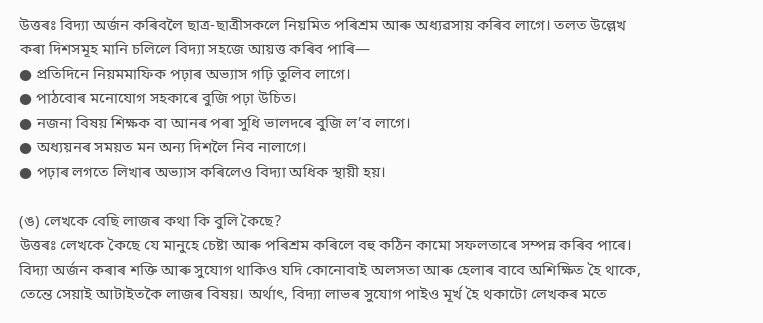উত্তৰঃ বিদ্যা অর্জন কৰিবলৈ ছাত্র-ছাত্রীসকলে নিয়মিত পৰিশ্ৰম আৰু অধ্যৱসায় কৰিব লাগে। তলত উল্লেখ কৰা দিশসমূহ মানি চলিলে বিদ্যা সহজে আয়ত্ত কৰিব পাৰি—
● প্ৰতিদিনে নিয়মমাফিক পঢ়াৰ অভ্যাস গঢ়ি তুলিব লাগে।
● পাঠবোৰ মনোযোগ সহকাৰে বুজি পঢ়া উচিত।
● নজনা বিষয় শিক্ষক বা আনৰ পৰা সুধি ভালদৰে বুজি ল’ব লাগে।
● অধ্যয়নৰ সময়ত মন অন্য দিশলৈ নিব নালাগে।
● পঢ়াৰ লগতে লিখাৰ অভ্যাস কৰিলেও বিদ্যা অধিক স্থায়ী হয়।

(ঙ) লেখকে বেছি লাজৰ কথা কি বুলি কৈছে?
উত্তৰঃ লেখকে কৈছে যে মানুহে চেষ্টা আৰু পৰিশ্ৰম কৰিলে বহু কঠিন কামো সফলতাৰে সম্পন্ন কৰিব পাৰে। বিদ্যা অর্জন কৰাৰ শক্তি আৰু সুযোগ থাকিও যদি কোনোবাই অলসতা আৰু হেলাৰ বাবে অশিক্ষিত হৈ থাকে, তেন্তে সেয়াই আটাইতকৈ লাজৰ বিষয়। অর্থাৎ, বিদ্যা লাভৰ সুযোগ পাইও মূর্খ হৈ থকাটো লেখকৰ মতে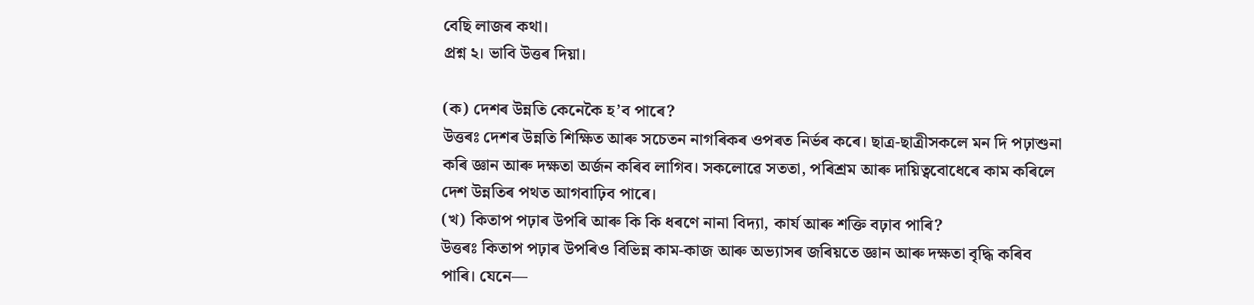বেছি লাজৰ কথা।
প্রশ্ন ২। ভাবি উত্তৰ দিয়া।

(ক) দেশৰ উন্নতি কেনেকৈ হ’ব পাৰে?
উত্তৰঃ দেশৰ উন্নতি শিক্ষিত আৰু সচেতন নাগৰিকৰ ওপৰত নিৰ্ভৰ কৰে। ছাত্ৰ-ছাত্ৰীসকলে মন দি পঢ়াশুনা কৰি জ্ঞান আৰু দক্ষতা অর্জন কৰিব লাগিব। সকলোৱে সততা, পৰিশ্ৰম আৰু দায়িত্ববোধেৰে কাম কৰিলে দেশ উন্নতিৰ পথত আগবাঢ়িব পাৰে।
(খ) কিতাপ পঢ়াৰ উপৰি আৰু কি কি ধৰণে নানা বিদ্যা, কাৰ্য আৰু শক্তি বঢ়াব পাৰি?
উত্তৰঃ কিতাপ পঢ়াৰ উপৰিও বিভিন্ন কাম-কাজ আৰু অভ্যাসৰ জৰিয়তে জ্ঞান আৰু দক্ষতা বৃদ্ধি কৰিব পাৰি। যেনে—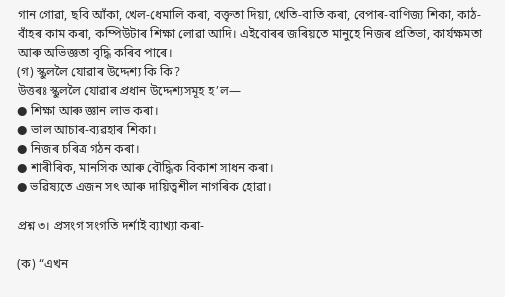গান গোৱা, ছবি আঁকা, খেল-ধেমালি কৰা, বক্তৃতা দিয়া, খেতি-বাতি কৰা, বেপাৰ-বাণিজ্য শিকা, কাঠ-বাঁহৰ কাম কৰা, কম্পিউটাৰ শিক্ষা লোৱা আদি। এইবোৰৰ জৰিয়তে মানুহে নিজৰ প্রতিভা, কাৰ্যক্ষমতা আৰু অভিজ্ঞতা বৃদ্ধি কৰিব পাৰে।
(গ) স্কুললৈ যোৱাৰ উদ্দেশ্য কি কি?
উত্তৰঃ স্কুললৈ যোৱাৰ প্রধান উদ্দেশ্যসমূহ হ’ল—
● শিক্ষা আৰু জ্ঞান লাভ কৰা।
● ভাল আচাৰ-ব্যৱহাৰ শিকা।
● নিজৰ চৰিত্ৰ গঠন কৰা।
● শাৰীৰিক, মানসিক আৰু বৌদ্ধিক বিকাশ সাধন কৰা।
● ভৱিষ্যতে এজন সৎ আৰু দায়িত্বশীল নাগৰিক হোৱা।

প্রশ্ন ৩। প্রসংগ সংগতি দর্শাই ব্যাখ্যা কৰা-

(ক) “এখন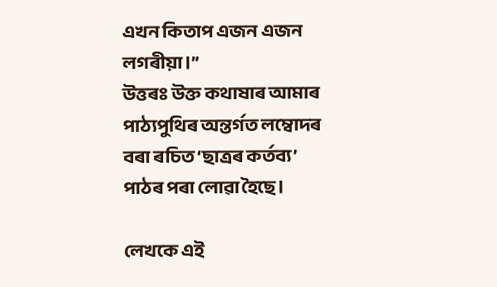এখন কিতাপ এজন এজন লগৰীয়া।”
উত্তৰঃ উক্ত কথাষাৰ আমাৰ পাঠ্যপুথিৰ অন্তৰ্গত লম্বোদৰ বৰা ৰচিত ‘ছাত্ৰৰ কৰ্তব্য’ পাঠৰ পৰা লোৱা হৈছে।

লেখকে এই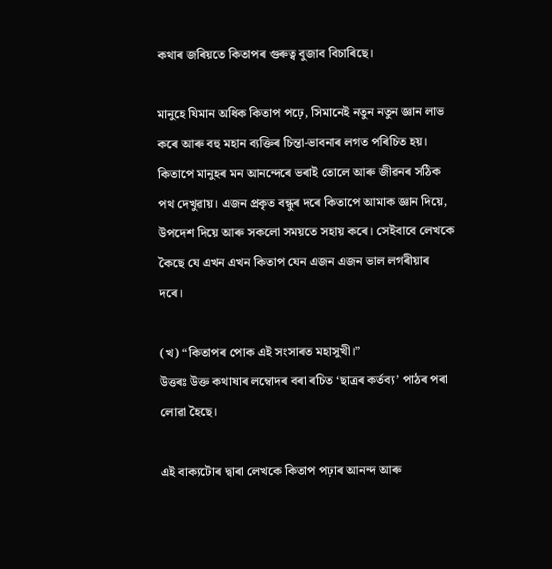কথাৰ জৰিয়তে কিতাপৰ গুৰুত্ব বুজাব বিচাৰিছে।

মানুহে যিমান অধিক কিতাপ পঢ়ে, সিমানেই নতুন নতুন জ্ঞান লাভ কৰে আৰু বহু মহান ব্যক্তিৰ চিন্তা-ভাবনাৰ লগত পৰিচিত হয়। কিতাপে মানুহৰ মন আনন্দেৰে ভৰাই তোলে আৰু জীৱনৰ সঠিক পথ দেখুৱায়। এজন প্ৰকৃত বন্ধুৰ দৰে কিতাপে আমাক জ্ঞান দিয়ে, উপদেশ দিয়ে আৰু সকলো সময়তে সহায় কৰে। সেইবাবে লেখকে কৈছে যে এখন এখন কিতাপ যেন এজন এজন ভাল লগৰীয়াৰ দৰে।

(খ) “কিতাপৰ পোক এই সংসাৰত মহাসুখী।”
উত্তৰঃ উক্ত কথাষাৰ লম্বোদৰ বৰা ৰচিত ‘ছাত্ৰৰ কৰ্তব্য’ পাঠৰ পৰা লোৱা হৈছে।

এই বাক্যটোৰ দ্বাৰা লেখকে কিতাপ পঢ়াৰ আনন্দ আৰু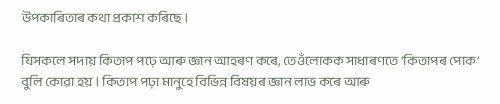উপকাৰিতাৰ কথা প্ৰকাশ কৰিছে।

যিসকলে সদায় কিতাপ পঢ়ে আৰু জ্ঞান আহৰণ কৰে, তেওঁলোকক সাধাৰণতে ‘কিতাপৰ পোক’ বুলি কোৱা হয়। কিতাপ পঢ়া মানুহে বিভিন্ন বিষয়ৰ জ্ঞান লাভ কৰে আৰু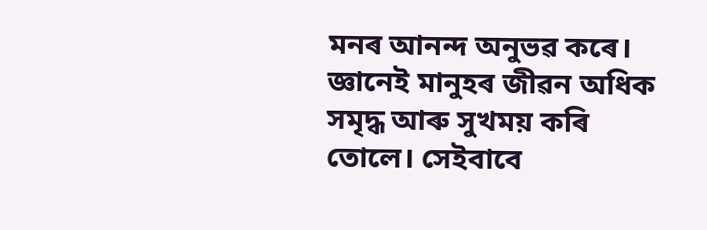মনৰ আনন্দ অনুভৱ কৰে। জ্ঞানেই মানুহৰ জীৱন অধিক সমৃদ্ধ আৰু সুখময় কৰি তোলে। সেইবাবে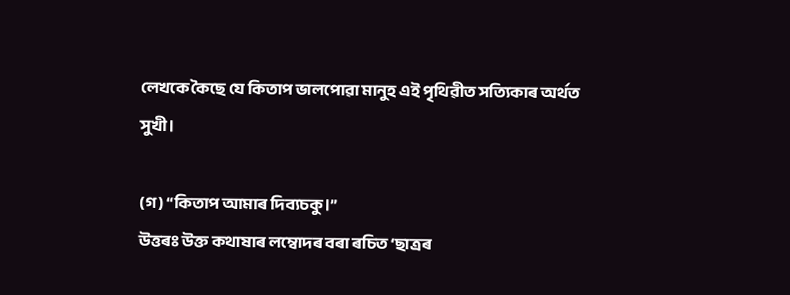লেখকে কৈছে যে কিতাপ ভালপোৱা মানুহ এই পৃথিৱীত সত্যিকাৰ অৰ্থত সুখী।

(গ) “কিতাপ আমাৰ দিব্যচকু।”
উত্তৰঃ উক্ত কথাষাৰ লম্বোদৰ বৰা ৰচিত ‘ছাত্ৰৰ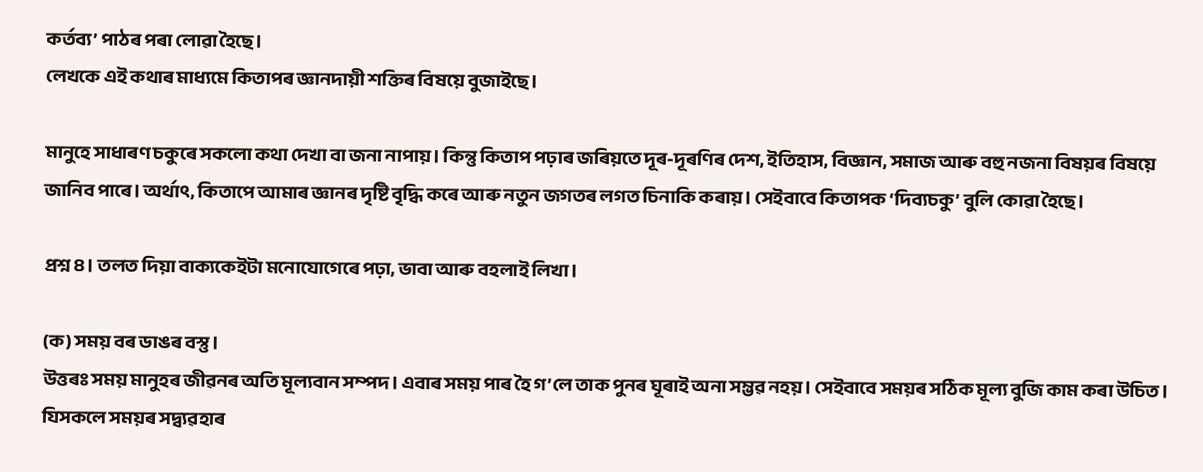কৰ্তব্য’ পাঠৰ পৰা লোৱা হৈছে।
লেখকে এই কথাৰ মাধ্যমে কিতাপৰ জ্ঞানদায়ী শক্তিৰ বিষয়ে বুজাইছে।

মানুহে সাধাৰণ চকুৰে সকলো কথা দেখা বা জনা নাপায়। কিন্তু কিতাপ পঢ়াৰ জৰিয়তে দূৰ-দূৰণিৰ দেশ, ইতিহাস, বিজ্ঞান, সমাজ আৰু বহু নজনা বিষয়ৰ বিষয়ে জানিব পাৰে। অর্থাৎ, কিতাপে আমাৰ জ্ঞানৰ দৃষ্টি বৃদ্ধি কৰে আৰু নতুন জগতৰ লগত চিনাকি কৰায়। সেইবাবে কিতাপক ‘দিব্যচকু’ বুলি কোৱা হৈছে।

প্রশ্ন ৪। তলত দিয়া বাক্যকেইটা মনোযোগেৰে পঢ়া, ভাবা আৰু বহলাই লিখা।

(ক) সময় বৰ ডাঙৰ বস্তু।
উত্তৰঃ সময় মানুহৰ জীৱনৰ অতি মূল্যবান সম্পদ। এবাৰ সময় পাৰ হৈ গ’লে তাক পুনৰ ঘূৰাই অনা সম্ভৱ নহয়। সেইবাবে সময়ৰ সঠিক মূল্য বুজি কাম কৰা উচিত। যিসকলে সময়ৰ সদ্ব্যৱহাৰ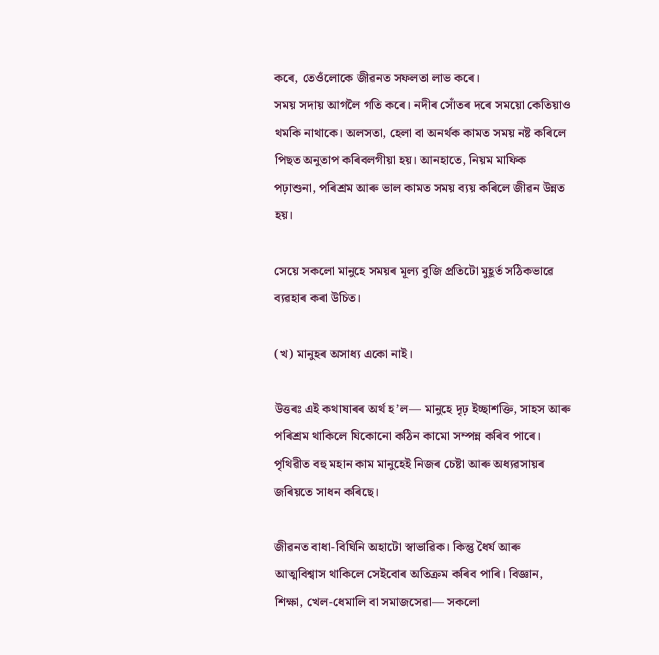কৰে, তেওঁলোকে জীৱনত সফলতা লাভ কৰে।
সময় সদায় আগলৈ গতি কৰে। নদীৰ সোঁতৰ দৰে সময়ো কেতিয়াও থমকি নাথাকে। অলসতা, হেলা বা অনৰ্থক কামত সময় নষ্ট কৰিলে পিছত অনুতাপ কৰিবলগীয়া হয়। আনহাতে, নিয়ম মাফিক পঢ়াশুনা, পৰিশ্ৰম আৰু ভাল কামত সময় ব্যয় কৰিলে জীৱন উন্নত হয়।

সেয়ে সকলো মানুহে সময়ৰ মূল্য বুজি প্ৰতিটো মুহূর্ত সঠিকভাৱে ব্যৱহাৰ কৰা উচিত।

(খ) মানুহৰ অসাধ্য একো নাই।

উত্তৰঃ এই কথাষাৰৰ অৰ্থ হ’ল— মানুহে দৃঢ় ইচ্ছাশক্তি, সাহস আৰু পৰিশ্ৰম থাকিলে যিকোনো কঠিন কামো সম্পন্ন কৰিব পাৰে। পৃথিৱীত বহু মহান কাম মানুহেই নিজৰ চেষ্টা আৰু অধ্যৱসায়ৰ জৰিয়তে সাধন কৰিছে।

জীৱনত বাধা-বিঘিনি অহাটো স্বাভাৱিক। কিন্তু ধৈৰ্য আৰু আত্মবিশ্বাস থাকিলে সেইবোৰ অতিক্ৰম কৰিব পাৰি। বিজ্ঞান, শিক্ষা, খেল-ধেমালি বা সমাজসেৱা— সকলো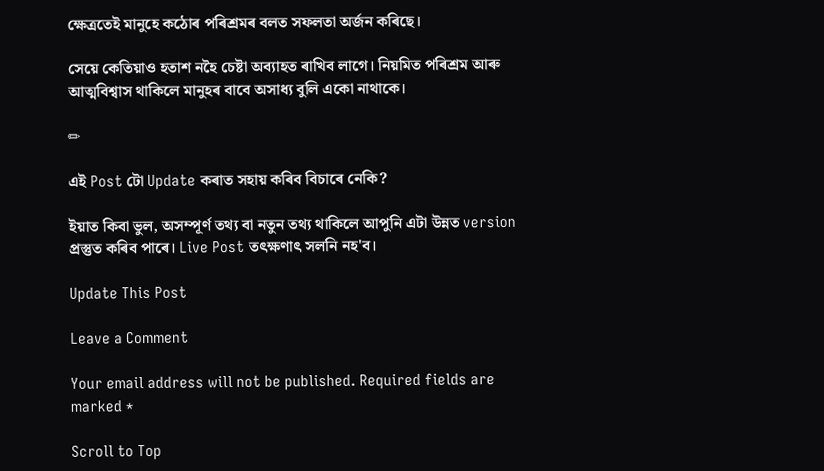ক্ষেত্ৰতেই মানুহে কঠোৰ পৰিশ্ৰমৰ বলত সফলতা অর্জন কৰিছে।

সেয়ে কেতিয়াও হতাশ নহৈ চেষ্টা অব্যাহত ৰাখিব লাগে। নিয়মিত পৰিশ্ৰম আৰু আত্মবিশ্বাস থাকিলে মানুহৰ বাবে অসাধ্য বুলি একো নাথাকে।

✏

এই Post টো Update কৰাত সহায় কৰিব বিচাৰে নেকি?

ইয়াত কিবা ভুল, অসম্পূৰ্ণ তথ্য বা নতুন তথ্য থাকিলে আপুনি এটা উন্নত version প্ৰস্তুত কৰিব পাৰে। Live Post তৎক্ষণাৎ সলনি নহ'ব।

Update This Post

Leave a Comment

Your email address will not be published. Required fields are marked *

Scroll to Top